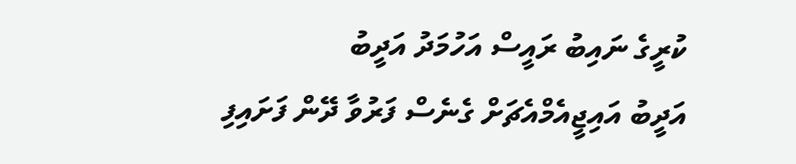ކުރީގެ ނައިބު ރައީސް އަހުމަދު އަދީބު
އަދީބު އައިޖީއެމްއެޗަށް ގެނެސް ފަރުވާ ދޭން ފަށައިފި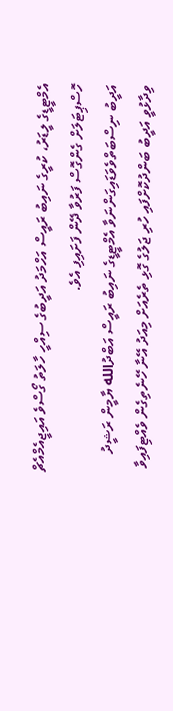އެމްޓީޑީގެ ލީޑަރު، ކުރީގެ ނައިބު ރައީސް އަހްމަދު އަދީބުގެ ސިއްހީ ހާލަތު ގޯސްވެ އައިޖީއެމްއެޗް ހޮސްޕިޓަލަށް ގެންގޮސް ފަރުވާ ދޭން ފަށައިފި އެވެ.
އަދީބު ނިސްބަތްވެވަޑައިގަންނަވާ އެމްޓީޑީގެ ނައިބު ރައީސް އަބްދުالله ޔާމީން ރަޝީދު ވިދާޅުވީ އަދީބު ބަންދުކޮށްފައި ހުރި ޖަލުގެ ގޮޅި ތެރެއަށް މިއަދު އޭނާ ހޭނެތިގެން ވެއްޓިފައިވާ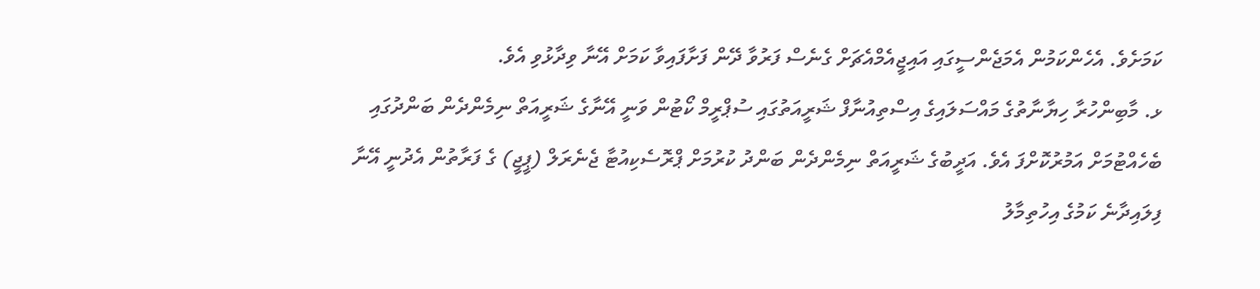ކަމަށެވެ. އެހެންކަމުން އެމަޖެންސީގައި އައިޖީއެމްއެޗަށް ގެނެސް ފަރުވާ ދޭން ފަށާފައިވާ ކަމަށް އޭނާ ވިދާޅުވި އެވެ.
ޅ. މާބިންހުރާ ހިޔާނާތުގެ މައްސަލައިގެ އިސްތިއުނާފް ޝަރީއަތުގައި ސުޕްރީމް ކޯޓުން ވަނީ އޭނާގެ ޝަރީއަތް ނިމެންދެން ބަންދުގައި ބެހެއްޓުމަށް އަމުރުކޮށްފަ އެވެ. އަދީބުގެ ޝަރީއަތް ނިމެންދެން ބަންދު ކުރުމަށް ޕްރޮސެކިއުޓާ ޖެނެރަލް (ޕީޖީ) ގެ ފަރާތުން އެދުނީ އޭނާ ފިލައިދާނެ ކަމުގެ އިހުތިމާލު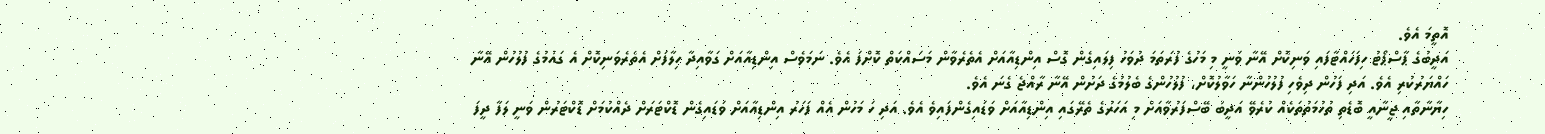އޮތީމަ އެވެ.
އަދީބުގެ ޕާސްޕޯޓު ހިފަހައްޓާފައި ވަނިކޮށް އޭނާ ވަނީ މި މަހުގެ ފުރަތަމަ ދުވަހު ފިލައިގެން ގޮސް އިންޑިއާއަށް އެތެރެވާން މަސައްކަތް ކޮށްފަ އެވެ. ނަމަވެސް އިންޑިއާއަށް ގަވާއިދާ ހިލާފަށް އެތެރެވަނިކޮށް އެ ގައުމުގެ ފުލުހުން އޭނާ ހައްޔަރުކުރި އެވެ. އަދި ފަހުން ދިވެހި ފުލުހުންނާ ހަވާލުކޮށް، ފުލުހުންގެ ބެލުމުގެ ދަށުން އޭނާ ރާއްޖެ ގެނަ އެވެ.
ހިޔާނާތާއި ޖީނާއީ ބޮޑެތި ތުހުމަތުތަކެއް ކުރެވޭ އަދީބު ބޭސްފަރުވާއަށް މި އަހަރުގެ ތެރޭގައި އިންޑިއާއަށް ވަޑައިގެންފައިވެ އެވެ. އަދި ހަ މަހުން އެއް ފަހަރު އިންޑިއާއަށް ވަޑައިގެން ޑޮކްޓަރަށް ދެއްކުމަށް ޑޮކްޓަރުން ވަނީ ލަފާ ދީފަ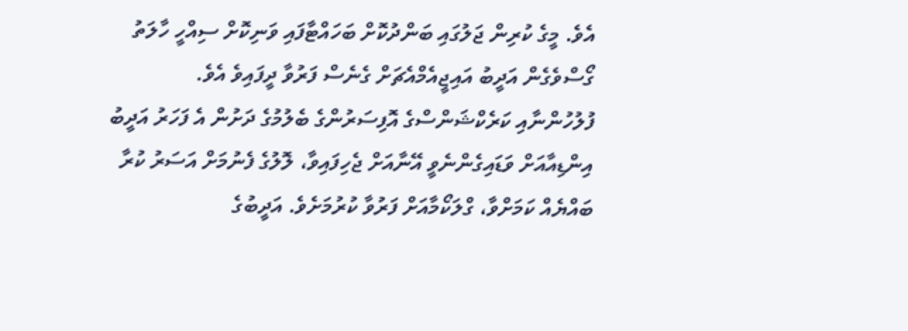އެވެ. މީގެ ކުރިން ޖަލުގައި ބަންދުކޮށް ބަހައްޓާފައި ވަނިކޮށް ސިއްހީ ހާލަތު ގޯސްވެގެން އަދީބު އައިޖީއެމްއެޗަށް ގެނެސް ފަރުވާ ދީފައިވެ އެވެ.
ފުލުހުންނާއި ކަރެކްޝަންސްގެ އޮފިސަރުންގެ ބެލުމުގެ ދަށުން އެ ފަހަރު އަދީބު އިންޑިއާއަށް ވަޑައިގެންނެވީ އޭނާއަށް ޖެހިފައިވާ، ލޮލުގެ ފެނުމަށް އަސަރު ކުރާ ބައްޔެއް ކަމަށްވާ، ގްލަކޯމާއަށް ފަރުވާ ކުރުމަށެވެ. އަދީބުގެ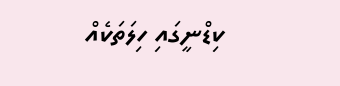ކިޑްނީގައި ހިލަތަކެއް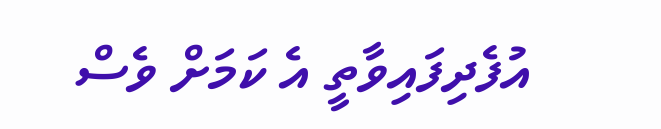އުފެދިފައިވާތީ އެ ކަމަށް ވެސް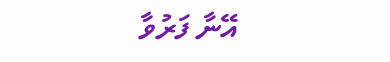އޭނާ ފަރުވާ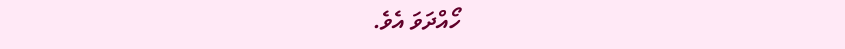ހޯއްދަވަ އެވެ.